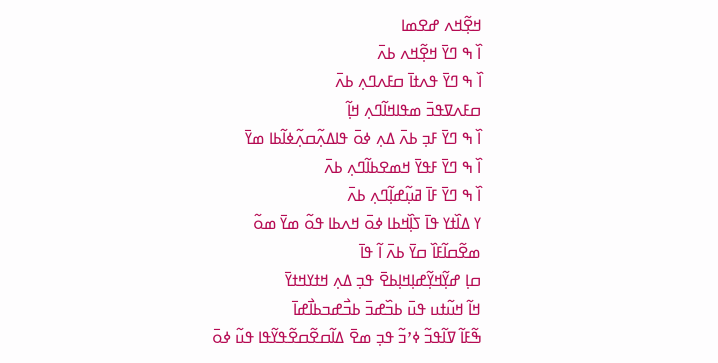ߞߐ߲߬ߞߍ ߝߐߘߊ
ߊ߰ ߒ ߣߌ߫ ߞߐ߲߬ߞߍ ߕߍ߫
ߊ߰ ߒ ߣߌ߫ ߟߍߙߊ߫ ߛߓߍߣߍ߲ ߕߍ߫
ߛߓߍߜߟߏ߫ ߘߟߊߞߊ߬ߣߍ߲ ߞߊ߲߬
ߊ߰ ߒ ߣߌ߫ ߓߏ߲ ߕߍ߫ ߡߍ߲ ߦߋ߫ ߟߊߡߍ߲߬ߛߍ߲߬ߦߊ߬ߕߊ ߘߌ߫
ߊ߰ ߒ ߣߌ߫ ߓߟߌ߫ ߞߘߐߕߊ߬ߣߍ߲ ߕߍ߫
ߊ߰ ߒ ߣߌ߫ ߓߊ߫ ߥߎ߲߬ߝߊ߲߬ߣߍ߲ ߕߍ߫
ߌ ߡߊ߰ߙߌ ߟߊ߫ ߖߊ߲߰ߞߕߊ ߦߋ߫ ߞߍߕߊ ߟߋ߬ ߘߌ߫ ߘߋ߬
ߘߐ߬ߛߊ߬ߓߊ߰ ߛߌ߫ ߕߍ߫ ߊ߬ ߟߊ߫
ߛߊ߲ ߝߌ߲߬ߞߌ߲߬ߝߊ߲ߞߊ߲ߕߐ߫ ߟߏ߲ ߡߍ߲ ߞߙߌߞߙߌ߫
ߞߊ߬ ߞߎ߬ߙߎ ߟߎ߫ ߕߏ߰ߝߏ߫ ߕߏ߯ߝߏߕߊ߯ߝߊ߫
ߒ߬ߓߊ߬ ߜߊ߬ߟߏ߬ ߦߴߏ߬ ߟߏ߲ ߘߐ߫ ߡߊ߬ߛߐ߬ߛߐ߬ߟߌ߬ߟߊ ߟߎ߬ ߦߋ߫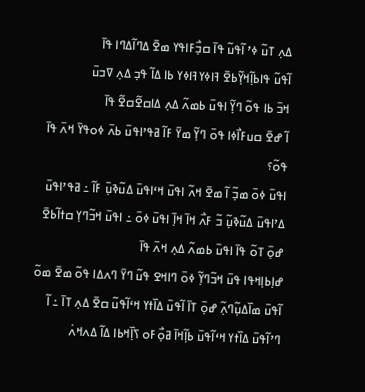ߡߍ߲ ߠߎ߬ ߦߴ ߊ߬ߟߎ߬ ߟߊ߫ ߛߏ߲߯ߓߊߟߌ ߘߐ߫ ߡߣߊ߬ߡߣߊ ߟߊ߫
ߊ߬ߟߎ߬ ߟߊߕߊ߲߬ߞߌ߲߬ߕߐ߫ ߔߊߦߌߔߊߦߌ ߕߊ ߡߊ߬ ߟߏ߲ ߡߍ߲ ߜߏߎ߫
ߞߏ߫ ߕߊ ߟߋ߬ ߣߌ߲߬ ߊߟߎ߫ ߕߘߍ߬ ߡߍ߲ ߡߊߛߐ߬ߛߐ߬ ߟߊ߫
ߊ߬ ߝߐ߫ ߛߎߓߊ߯ߦߊ ߟߋ߫ ߣߌ߲߬ ߘߌ߫ ߓߊ߬ ߥߟߴߊߟߎ߫ ߕߍ߫ ߦߋߟߌ߫ ߞߍ߫ ߟߊ߫ ߟߋ߬؟
ߊߟߎ߫ ߦߋ߫ ߘߏ߲߬ ߊ߬ ߘߐ߫ ߞߍ߬ ߊߟߎ߫ ߞߵߊߟߎ߫ ߡߎ߬ߢߎ߲߫ ߓߊ߬ ߸ ߥߟߴߊߟߎ߫ ߡߴߊߟߎ߫ ߡߎ߬ߢߎ߲߬ ߏ߬ ߓߍ߯ ߞߊ߫ ߞߊ߲߫ ߊߟߎ߫ ߦߋ߫ ߸ ߊߟߎ߫ ߞߏ߬ߣߌ߲ ߛߙߊ߬ߕߐ߫ ߝߋ߲߫ ߠߋ߬ ߟߊ߫ ߊߟߎ߫ ߕߘߍ߬ ߡߍ߲ ߞߍ߫ ߟߊ߫
ߝߊ߲ߕߊ߲ߞߟߊ ߟߎ߫ ߞߏ߬ߣߌ߲߬ ߦߋ߫ ߣߊߞߐ ߟߎ߬ ߣߌ߫ ߣߍߡߊ ߟߋ߬ ߘߐ߫ ߘߋ߬
ߊ߬ߟߎ߫ ߘߊ߰ߡߎ߲߬ߣߍ߲߬ ߝߋ߲߫ ߠߊ߫ ߊ߬ߟߎ߫ ߡߊ߰ߙߌ ߞߵߊ߬ߟߎ߬ ߛߐ߫ ߡߍ߲ ߠߊ߫ ߸ ߊ߬ ߣߴߊ߬ߟߎ߫ ߡߊ߰ߙߌ ߞߵߊ߬ߟߎ߫ ߕߊ߲߬ߞߊ߫ ߥߋ߲߯ߓߋ ߖߊ߲߰ߞߕߊ ߡߊ߬ ߡߍߞߍ߭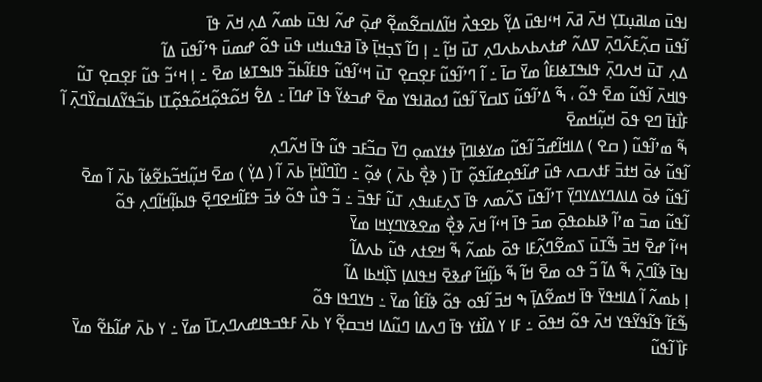ߊߟߎ߫ ߘߊߥߎ߲ߠߌ߲ ߞߍ߫ ߥߍ߫ ߞߵߊߟߎ߫ ߡߌ߲߬ ߕߐߟߍ߯ ߞߊ߬ߡߊߛߐ߬ߘߐ߲߬ ߝߋ߲߫ ߝߍ߬ ߊߟߎ߫ ߕߘߍ߬ ߡߍ߲ ߞߍ߫ ߟߊ߫
ߊ߬ߟߎ߫ ߛߍ߲߬ߓߍ߬ߣߍ߲߫ ߜߡߍ߬ ߝߙߍߕߍߕߍߣߍ߲ ߠߎ߫ ߞߊ߲߬ ߸ ߊ߲ ߣߊ߬ ߖߏ߲ߞߊ߲߫ ߢߊ߫ ߥߟߎߞߎ ߟߎ߫ ߟߋ߬ ߝߘߎ߫ ߟߴߊ߬ߟߎ߫ ߡߊ߬
ߡߍ߲ ߠߎ߫ ߞߍߣߍ߲߫ ߟߊߒߠߦߊߓߊ߮ ߘߌ߫ ߛߊ߫ ߸ ߊ߬ ߣߴߊ߬ߟߎ߬ ߓߐ߲ߛߐ߲ ߠߎ߫ ߞߵߊ߬ߟߎ߬ ߟߊߓߊ߬ߕߏ߬ ߟߊߒߠߦߊ ߘߐ߫ ߸ ߊ߲ ߞߵߏ߬ ߟߎ߬ ߓߐ߲ߛߐ߲ ߠߎ߬ ߟߊߞߍ߫ ߊ߬ߟߎ߬ ߘߐ߫ ߟߋ߬ ، ߒ߬ ߡߴߊ߬ߟߎ߬ ߖߊߛߌ߫ ߊ߬ߟߎ߬ ߗߋߥߊߟߌ ߘߐ߫ ߝߏߦߌ߬ ߟߊ߫ ߝߣߊ߫ ߸ ߡߐ߱ ߞߋ߬ߟߋ߲߬ߞߋ߬ߟߋ߲߬ߠߊ ߕߏ߬ߟߌ߬ߡߊߛߌ߰ߣߍ߲߫ ߊ߬ ߓߊ߯ߙߊ߫ ߣߐ ߟߋ߫ ߞߎ߲߬ߞߘߐ߫
ߒ߬ ߘߴߊ߬ߟߎ߬ ( ߛߐ ) ߡߊߞߊ߬ߝߏ߬ ߊ߬ߟߎ߬ ߘߌߦߊߣߊ߲߫ ߦߙߌߘߋ߲ ߣߌ߫ ߛߏ߬ߓߏ ߟߎ߬ ߟߊ߫ ߞߍ߬ߣߍ߲
ߊ߬ߟߎ߬ ߦߋ߫ ߞߙߏ߫ ߓߙߍߛߍ ߟߎ߫ ߝߊ߬ߟߋ߲ߝߊ߬ߟߋ߲߬ ߠߊ߫ ( ߢߐ߲߯ ߕߍ߫ ) ߦߋ߲߬ ߸ ߣߊ߰ߣߊ߰ߞߊ߲߫ ߕߍ߫ ߊ߬ ( ߡߌ߲߭ ) ߘߐ߫ ߞߎ߲߬ߞߏ߬ߕߐ߬ߦߊ߬ ߕߍ߫ ߊ߬ ߘߐ߫
ߊ߬ߟߎ߬ ߦߋ߫ ߡߊߡߣߌߡߌߣߌ߲߫ ߠߴߊ߬ߟߎ߫ ߖߍ߬ߘߍ ߟߊ߫ ߖߍ߲ߓߎߟߍ߲ ߠߎ߬ ߓߟߏ߫ ߸ ߏ߬ ߟߎ߯ ߟߋ߬ ߦߏ߫ ߟߓߊ߬ߞߐߣߐ߲߫ ߟߊߕߊ߲߬ߞߊ߬ߣߍ߲ ߟߋ߬
ߊ߬ߟߎ߬ ߘߏ߫ ߘߴߊ߬ ߢߊߕߋߟߋ߲߫ ߘߏ߫ ߟߊ߫ ߞߵߊ߬ ߞߍ߫ ߢߐ߲߯ ߘߐߢߌߣߌ߲ߞߊ ߘߌ߫
ߞߵߊ߬ ߝߐ߫ ߞߏ߫ ߒ߬ߠߎ߫ ߖߘߐ߬ߣߍ߲߬ߓߊ ߟߋ߫ ߕߘߍ߬ ߒ߬ ߞߐߙߍ ߟߎ߬ ߕߍߡߊ߬
ߊߟߊ߫ ߢߊ߬ߣߍ߲߫ ߒ߬ ߡߊ߬ ߏ߬ ߟߋ ߘߐ߫ ߞߊ߬ ߒ߬ ߕߊ߲߬ߞߊ߬ ߝߢߐ߫ ߞߟߊߡߊ߲ ߖߊ߲߰ߞߕߊ ߡߊ߬
ߊ߲ ߕߘߍ߬ ߊ߬ ߡߊߞߟߌ߫ ߟߊ߫ ߞߘߐ߬ߡߊ߲߫ ߒ ߞߏ߫ ߊ߬ߟߋ ߟߋ߬ ߢߊ߬ߓߊ߮ ߘߌ߫ ߸ ߤߌߣߟߊ ߟߋ߬
ߒ߬ߓߊ߬ ߟߊ߬ߟߌ߬ߟߌ ߞߍ߫ ߟߋ߬ ߞߟߋ߫ ߸ ߓߊ ߌ ߡߊ߰ߙߌ ߟߊ߫ ߣߍߡߊ ߣߎ߬ߡߊ ߞߏߛߐ߲߬ ߌ ߕߍ߫ ߓߟߏߟߊߝߍߣߍ߲ߠߊ߫ ߘߌ߫ ߸ ߌ ߕߍ߫ ߝߊ߬ߕߐ߬ ߘߌ߫
ߓߊ߰ ߊ߬ߟߎ߬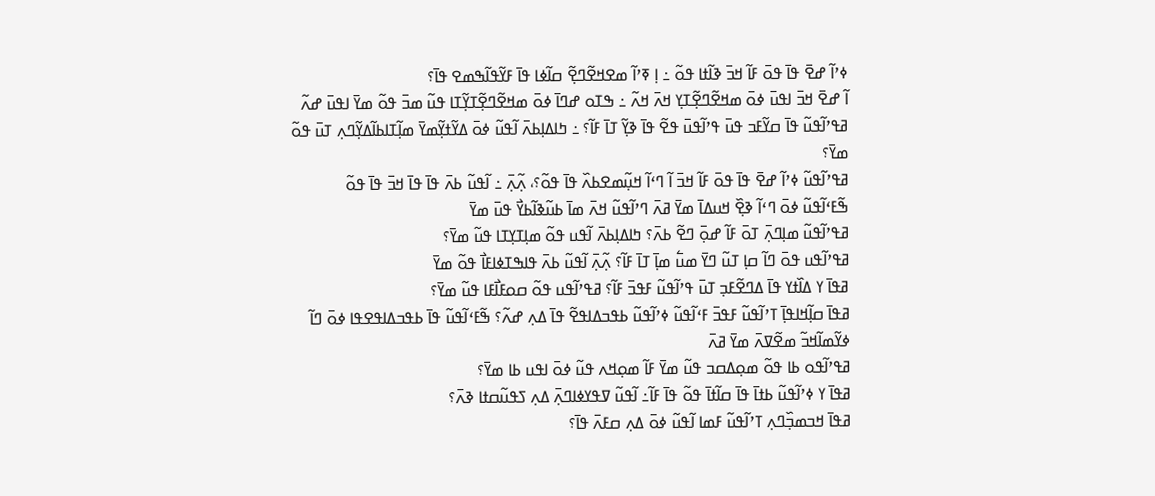ߦߴߊ߬ ߝߐ߫ ߟߊ߫ ߟߋ߫ ߓߊ߬ ߞߏ߫ ߢߊ߬ߙߊ ߟߋ߬ ߸ ߊ߲ ߧߴߊ߬ ߘߐߞߐ߬ߣߐ߲߬ ߛߊ߬ߦߊ ߟߊ߫ ߓߌ߬ߟߊ߬ߒߘߐ ߟߊ߫؟
ߊ߬ ߝߐ߫ ߞߏ߫ ߊߟߎ߫ ߦߋ߫ ߘߞߐ߬ߣߐ߲߬ߠߌ߲ ߞߍ߫ ߞߍ߬ ߸ ߒߠߋ ߝߣߊ߫ ߦߋ߫ ߘߞߐ߬ߣߐ߲߬ߠߌ߲߬ߠߊ ߟߎ߬ ߘߏ߫ ߟߋ߬ ߘߌ߫ ߊߟߎ߫ ߝߍ߬
ߥߟߴߊ߬ߟߎ߬ ߟߊ߫ ߛߌ߬ߓߏ ߟߎ߫ ߟߴߊ߬ߟߎ߫ ߟߐ߬ ߟߊ߫ ߢߌ߲߬ ߠߊ߫ ߓߊ߬؟ ߸ ߤߊߡߊ߲ߕߍ߫ ߊ߬ߟߎ߬ ߦߋ߫ ߡߌ߬ߙߌ߲߬ߘߌ߫ ߘߊ߲߬ߠߊߕߊ߬ߡߌ߲߬ߣߍ߲ ߠߎ߫ ߟߋ߬ ߘߌ߫؟
ߥߟߴߊ߬ߟߎ߬ ߦߴߊ߬ ߝߐ߫ ߟߊ߫ ߟߋ߫ ߓߊ߬ ߞߏ߫ ߊ߬ ߣߵߊ߬ ߞߎ߲߬ߘߐߕߍ߰ ߟߊ߫ ߟߋ߬؟، ߍ߲߬ߍ߲߫ ߸ ߊ߬ߟߎ߬ ߕߍ߫ ߟߊ߫ ߟߊ߫ ߞߏ߫ ߟߊ߫ ߟߋ߬
ߒ߬ߓߵߊ߬ߟߎ߬ ߦߋ߫ ߣߵߊ߬ ߢߐ߲߰ ߞߎߡߊ߫ ߘߌ߫ ߥߍ߫ ߣߴߊ߬ߟߎ߬ ߞߍ߫ ߘߊ߫ ߕߎ߬ߢߊ߬ߕߌ߯ ߟߎ߫ ߘߌ߫
ߥߟߴߊ߬ߟߎ߬ ߘߊ߲ߣߍ߲߫ ߠߋ߫ ߓߊ߬ ߝߋ߲߫ ߣߐ߬ ߕߍ߫؟ ߤߊߡߊ߲ߕߍ߫ ߊ߬ߟߎ ߟߋ߬ ߘߊ߲ߠߌ߲ߠߊ ߟߎ߬ ߘߌ߫؟
ߥߟߴߊ߬ߟߎ ߟߋ߫ ߣߊ߬ ߛߊ߲ ߠߎ߬ ߣߌ߫ ߘߎ߱ ߘߊ߲߫ ߠߊ߫ ߓߊ߬؟ ߍ߲߬ߍ߲߫ ߊ߬ߟߎ߬ ߕߍ߫ ߟߊߒߠߦߊߓߊ߯ ߟߋ߬ ߘߌ߫
ߥߟߊ߫ ߌ ߡߊ߰ߙߌ ߟߊ߫ ߡߣߐ߬ߓߏ߲ ߠߎ߫ ߟߴߊ߬ߟߎ߬ ߓߟߏ߫ ߓߊ߬؟ ߥߟߴߊ߬ߟߎ ߟߋ߬ ߛߋߓߊ߯ߓߊ ߟߎ߬ ߘߌ߫؟
ߥߟߊ߫ ߛߊ߲߬ߞߊߟߊ߲߫ ߠߴߊ߬ߟߎ߬ ߓߟߏ߫ ߓߵߊ߬ߟߎ߬ ߦߴߊ߬ߟߎ߬ ߕߟߏߡߊߟߐ߬ ߟߊ߫ ߡߍ߲ ߝߍ߬؟ ߒ߬ߓߵߊ߬ߟߎ߬ ߟߊ߫ ߕߟߏߡߊߟߐߟߊ ߦߋ߫ ߣߊ߬ ߦߌ߬ߘߊ߬ߞߏ߬ ߘߐ߬ߜߍ߫ ߘߌ߫ ߥߍ߫
ߥߟߴߊ߬ߟߋ ߕߊ ߟߋ߬ ߘߋ߲ߡߛߏ ߟߎ߬ ߘߌ߫ ߓߊ߬ ߘߋ߲ߞߍ ߟߎ߬ ߦߋ߫ ߊߟߎ ߕߊ ߘߌ߫؟
ߥߟߊ߫ ߌ ߦߴߊ߬ߟߎ߬ ߕߙߊ߫ ߟߊ߫ ߛߊ߬ߙߊ߫ ߟߋ߬ ߟߊ߫ ߓߊ߬߸ ߊ߬ߟߎ߬ ߜߟߌߦߊߣߍ߲߫ ߡߍ߲ ߖߟߎ߬ߛߙߊ ߢߍ߫؟
ߥߟߊ߫ ߞߏߘߏ߲߰ߣߍ߲ ߠߴߊ߬ߟߎ߬ ߓߘߊ ߊ߬ߟߎ߬ ߦߋ߫ ߡߍ߲ ߛߓߍ߫ ߟߊ߫؟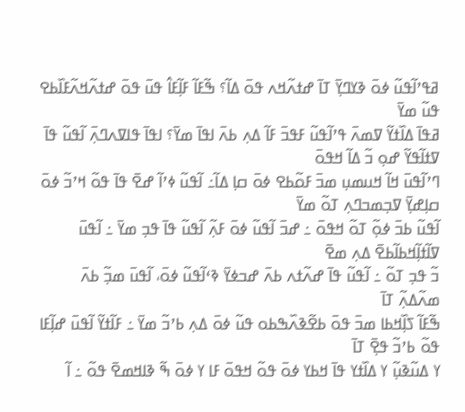ߥߟߴߊ߬ߟߎ߬ ߦߋ߫ ߢߌߣߌ߲߫ ߠߊ߫ ߝߙߍ߬ߞߍ ߟߋ߫ ߡߊ߬؟ ߒ߬ߓߊ߬ ߓߊ߲߬ߓߊ߮ ߟߎ߫ ߟߋ߫ ߝߙߍ߬ߞߍ߬ߓߊ߰ߕߐ ߟߎ߬ ߘߌ߫
ߥߟߊ߫ ߡߊ߰ߙߌ߬ ߜߘߍ߫ ߟߴߊ߬ߟߎ߬ ߓߟߏ߫ ߓߊ߬ ߡߍ߲ ߕߍ߫ ߊߟߊ߫ ߘߌ߫؟ ߊߟߊ߫ ߟߊߜߍߣߍ߲߫ ߊ߬ߟߎ߬ ߟߊ߫ ߜߙߊ߬ߟߌ߬ ߝߋ߲ ߏ߬ ߡߊ߬ ߞߟߋ߫
ߣߴߊ߬ߟߎ߫ ߞߊ߬ ߞߎߘߎ߲ ߘߏ߫ ߓߋ߬ߕߐ ߦߋ߫ ߛߊ߲ ߡߊ߬߸ ߊ߬ߟߎ߬ ߦߴߊ߬ ߝߐ߫ ߟߊ߫ ߟߋ߬ ߞߴߏ߬ ߦߋ߫ ߛߊ߲ߝߌ߲߫ ߜߏ߲ߘߏߣߍ߲ ߠߋ߬ ߘߌ߫
ߊ߬ߟߎ߬ ߕߏ߫ ߦߋ߲߬ ߠߋ߬ ߞߟߋ߫ ߸ ߝߏ߫ ߊ߬ߟߎ߬ ߦߋ߫ ߓߍ߲߬ ߊ߬ߟߎ߬ ߟߊ߫ ߟߏ߲ ߘߌ߫ ߸ ߊ߬ߟߎ߫ ߜߊ߬ߙߊ߲߬ߞߕߊ߬ߕߐ߫ ߡߍ߲ ߘߐ߫
ߏ߬ ߟߏ߲ ߠߋ߬ ߸ ߊ߬ߟߎ߬ ߟߊ߫ ߝߍ߬ߙߍ ߕߍ߫ ߝߏߦߌ߫ ߢߵߊ߬ߟߎ߬ ߦߋ߫، ߊ߬ߟߎ߫ ߘߏ߲߬ ߕߍ߫ ߘߍ߬ߡߍ߲߬ ߠߊ߫
ߒ߬ߓߊ߬ ߖߊ߲߰ߞߕߊ ߘߏ߫ ߟߋ߫ ߕߐ߬ߢߍ߰ߒߕߋ ߟߎ߬ ߦߋ߫ ߡߍ߲ ߕߴߏ߬ ߘߌ߫ ߸ ߓߊ߬ߙߌ߬ ߊ߬ߟߎ߫ ߝߊ߲߬ߓߊ ߟߋ߬ ߕߴߏ߬ ߟߐ߲߫ ߠߊ߫
ߌ ߡߎ߬ߢߎ߲߬ ߌ ߡߊ߰ߙߌ ߟߊ߫ ߞߕߌ ߦߋ߫ ߟߋ߬ ߞߟߋ߫ ߓߊ ߌ ߦߋ߫ ߒ߬ ߢߊߞߘߐ߫ ߟߋ߬ ߸ ߊ߬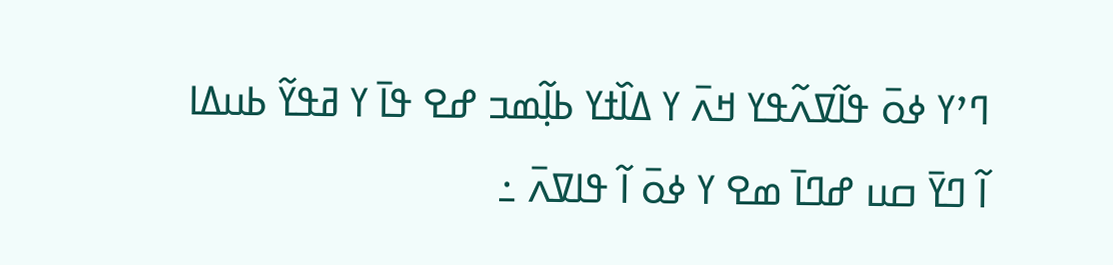ߣߴߌ ߦߋ߫ ߟߊ߬ߜߍ߬ߟߌ ߞߍ߫ ߌ ߡߊ߰ߙߌ ߕߊ߲߬ߘߏ ߝߐ ߟߊ߫ ߌ ߥߟߌ߬ ߕߎߡߊ
ߊ߬ ߣߌ߫ ߛߎ ߝߣߊ߫ ߘߐ ߌ ߦߋ߫ ߊ߬ ߟߊߜߍ߫ ߸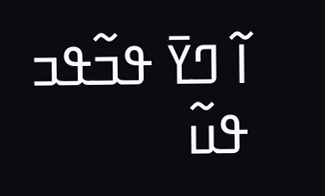ߊ߬ ߣߌ߫ ߟߏ߬ߟߏ ߟߎ߬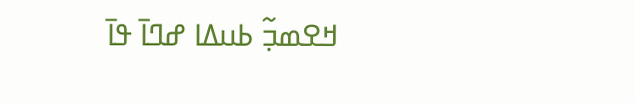ߞߐߘߏ߲߬ ߕߎߡߊ ߝߣߊ߫ ߟߊ߫